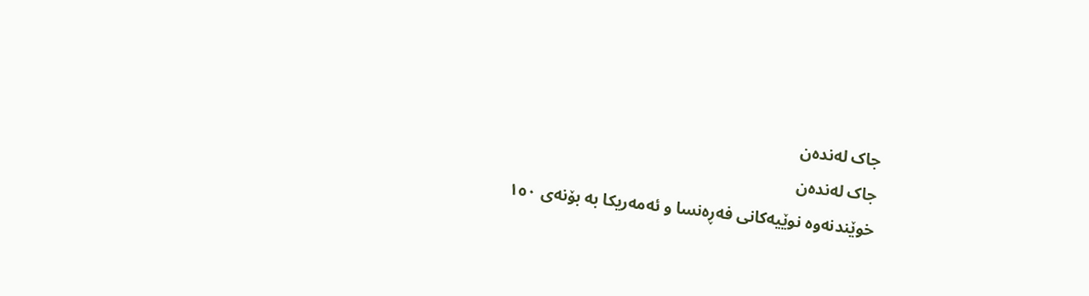جاک لەندەن
جاک لەندەن
خوێندنەوە نوێیەکانی فەڕەنسا و ئەمەریکا بە بۆنەی ١٥٠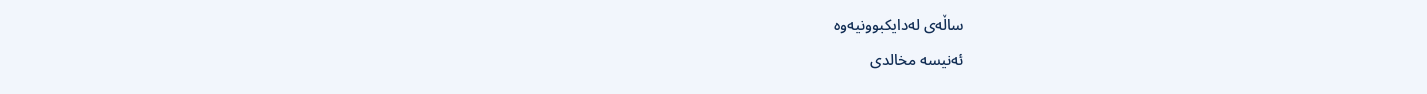ساڵەی لەدایکبوونیەوە
ئەنیسە مخالدی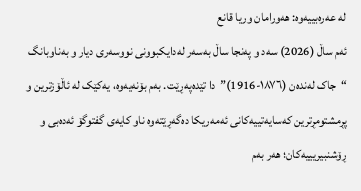لە عەرەبییەوە: هەورامان وریا قانع
ئەم ساڵ (2026) سەد و پەنجا ساڵ بەسەر لەدایکبوونی نووسەری دیار و بەناوبانگ “جاک لەندەن (١٨٧٦-1916)”دا تێدەپەڕێت. بەم بۆنەیەوە، یەکێک لە ئاڵۆزترین و پڕمشتومڕترین کەسایەتییەکانی ئەمەریکا دەگەڕێتەوە ناو کایەی گفتوگۆ ئەدەبی و ڕۆشنبیریييەکان؛ هەر بەم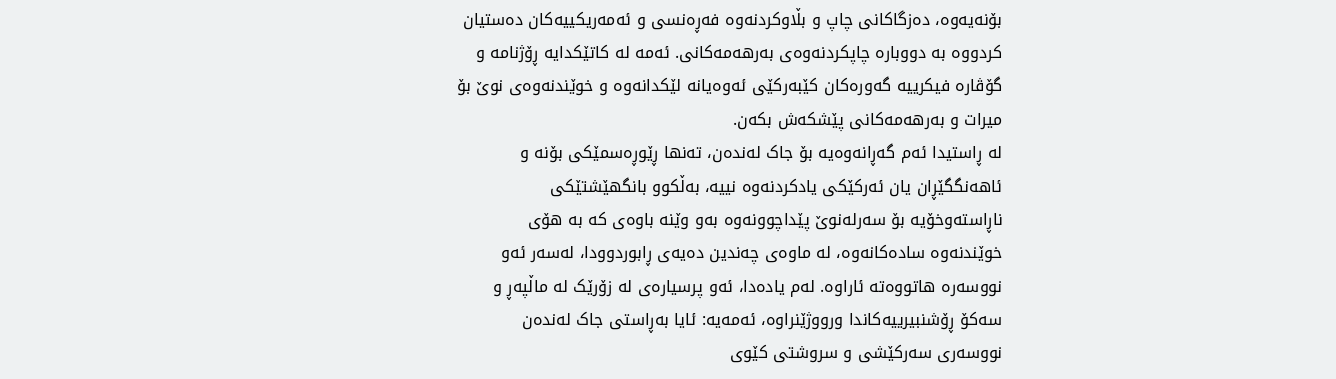بۆنەیەوە، دەزگاکانی چاپ و بڵاوکردنەوە فەڕەنسی و ئەمەریکییەکان دەستیان کردووە بە دووبارە چاپکردنەوەی بەرهەمەکانی. ئەمە لە کاتێکدایە ڕۆژنامە و گۆڤارە فیکرییە گەورەکان کێبەرکێی ئەوەیانە لێکدانەوە و خوێندنەوەی نوێ بۆ میرات و بەرهەمەکانی پێشکەش بکەن.
لە ڕاستیدا ئەم گەڕانەوەیە بۆ جاک لەندەن، تەنها ڕێوڕەسمێکی بۆنە و ئاهەنگگێڕان یان ئەرکێکی یادکردنەوە نییە، بەڵکوو بانگهێشتێکی ناڕاستەوخۆیە بۆ سەرلەنوێ پێداچوونەوە بەو وێنە باوەی کە بە هۆی خوێندنەوە سادەکانەوە، لە ماوەی چەندین دەیەی ڕابوردوودا، لەسەر ئەو نووسەرە هاتووەتە ئاراوە. لەم یادەدا، ئەو پرسیارەی لە زۆرێک لە ماڵپەڕ و سەکۆ ڕۆشنبیرییەکاندا ورووژێنراوە، ئەمەیە: ئایا بەڕاستی جاک لەندەن نووسەری سەرکێشی و سروشتی کێوی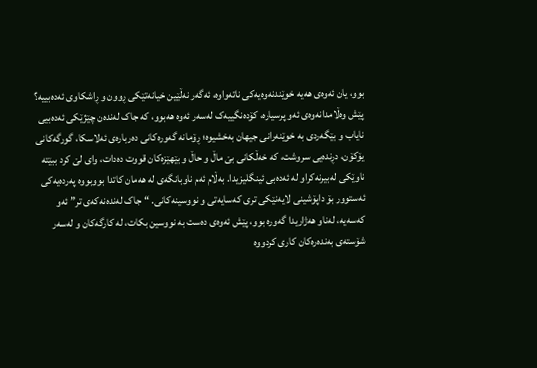بوو، یان ئەوەی هەیە خوێندنەوەیەکی ناتەواوە، ئەگەر نەڵێین خیانەتێکی ڕوون و ڕاشکاوی ئەدەبییە؟
پێش وەڵامدانەوەی ئەو پرسیارە، کۆدەنگییەک لەسەر ئەوە هەبوو، کە جاک لەندەن چێژێکی ئەدەبیی نایاب و بێگەردی بە خوێنەرانی جیهان بەخشیوە؛ ڕۆمانە گەورەکانی دەربارەی ئەلاسکا، گورگەکانی یۆکۆن، دڕندەیی سروشت، کە خەڵکانی بێ ماڵ و حاڵ و بێهێزەکان قووت دەدات، وای لێ کرد ببێتە ناوێکی لەبیرنەکراو لە ئەدەبی ئینگلیزیدا. بەڵام ئەم ناوبانگەی لە هەمان کاتدا بووبووە پەردەیەکی ئەستوور بۆ داپۆشینی لایەنێکی تری کەسایەتی و نووسینەکانی. “جاک لەندەنەکەی تر” ئەو کەسەیە، لەناو هەژاریدا گەورە بوو، پێش ئەوەی دەست بە نووسین بکات، لە کارگەکان و لەسەر شۆستەی بەندەرەکان کاری کردووە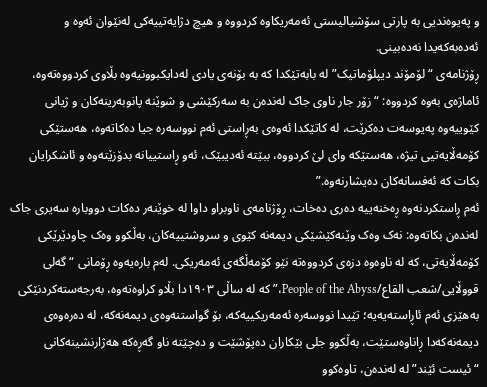و پەیوەندیی بە پارتی سۆشیالیستی ئەمەریکاوە کردووە و هیچ دژایەتییەکی لەنێوان ئەوە و ئەدەبەکەیدا نەدەبینی.
ڕۆژنامەی “لۆمۆند دیپلۆماتیک” لە بابەتێکدا کە بە بۆنەی یادی لەدایکبوونیەوە بڵاوی کردووەتەوە، ئاماژەی بەوە کردووە: “زۆر جار ناوی جاک لەندەن بە سەرکێشی و شوێنە پانوبەرینەکان و ژیانی کێوییەوە پەیوسەت دەکرێت، لە کاتێکدا ئەوەی بەڕاستی ئەم نووسەرە جیا دەکاتەوە، هەستێکی کۆمەڵایەتیی تیژە، هەستێکە وای لێ کردووە، ببێتە ئەدیبێک، ئەو ڕاستییانە بدۆزێتەوە و ئاشکرایان بکات کە ئەفسانەکان دەیشارنەوە.”
ئەم ڕاستکردنەوە ڕەخنەییە دەری دەخات، ڕۆژنامەی ناوبراو داوا لە خوێنەر دەکات دووبارە سەیری جاک لەندەن بکاتەوە: نەک وەک وێنەکێشێکی دیمەنە کێوی و سروشتییەکان، بەڵکوو وەک چاودێرێکی کۆمەڵایەتی، کە لە ناوەوە دزەی کردووەتە نێو کۆمەڵگەی ئەمەریکی. لەم بارەیەوە ڕۆمانی “گەلی قووڵایی/شعب القاع/People of the Abyss،” کە لە ساڵی ١٩٠٣دا بڵاو کراوەتەوە، بەرجەستەکردنێکی بەهێزی ئەم ئاڕاستەیەیە؛ تێیدا نووسەرە ئەمەریکییەکە، بۆ گواستنەوەی دیمەنەکە، لە دەرەوەی دیمەنەکەدا ڕاناوەستێت، بەڵکوو جلی بێکاران دەپۆشێت و دەچێتە ناو گەڕەکە هەژارنشینەکانی “ئیست ئێند” لە لەندەن، تاوەکوو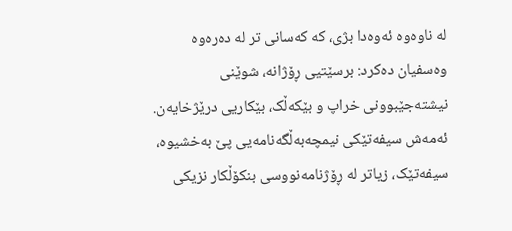لە ناوەوە ئەوەدا بژی، کە کەسانی تر لە دەرەوە وەسفیان دەکرد: برسێتیی ڕۆژانە، شوێنی نیشتەجێبوونی خراپ و بێکەڵک، بێکاریی درێژخایەن. ئەمەش سیفەتێکی نیمچەبەڵگەنامەیی پێ بەخشیوە، سیفەتێک، زیاتر لە ڕۆژنامەنووسی بنکۆڵکار نزیکی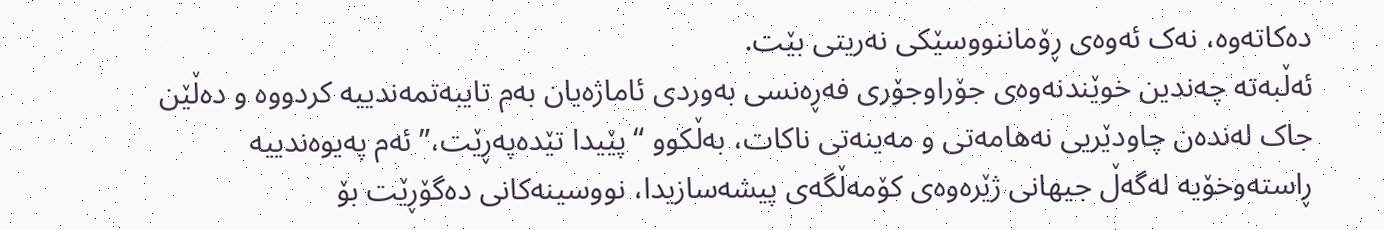دەکاتەوە، نەک ئەوەی ڕۆماننووسێکی نەریتی بێت.
ئەڵبەتە چەندین خوێندنەوەی جۆراوجۆری فەڕەنسی بەوردی ئاماژەیان بەم تایبەتمەندییە کردووە و دەڵێن جاک لەندەن چاودێریی نەهامەتی و مەینەتی ناکات، بەڵکوو “پێیدا تێدەپەڕێت،” ئەم پەیوەندییە ڕاستەوخۆیە لەگەڵ جیهانی ژێرەوەی کۆمەڵگەی پیشەسازیدا، نووسینەکانی دەگۆڕێت بۆ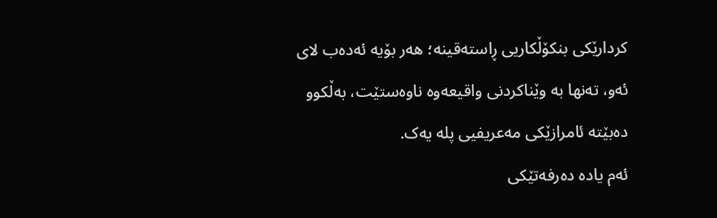کردارێکی بنکۆڵکاریی ڕاستەقینە؛ هەر بۆیە ئەدەب لای ئەو، تەنها بە وێناکردنی واقیعەوە ناوەستێت، بەڵکوو دەبێتە ئامرازێکی مەعریفیی پلە یەک.
ئەم یادە دەرفەتێکی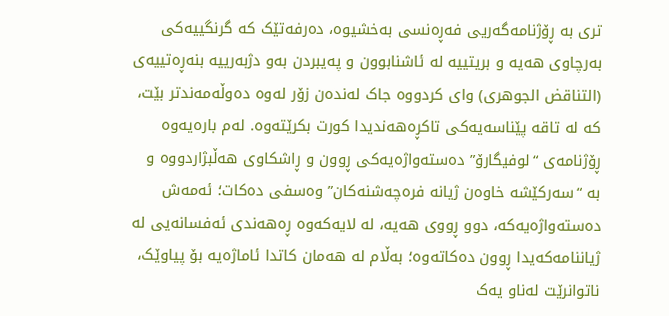تری بە ڕۆژنامەگەریی فەڕەنسی بەخشیوە، دەرفەتێک کە گرنگییەکی بەرچاوی هەیە و بریتییە لە ئاشنابوون و پەیبردن بەو دژبەرییە بنەڕەتییەی (التناقض الجوهری) وای کردووە جاک لەندەن زۆر لەوە دەوڵەمەندتر بێت، کە لە تاقە پێناسەیەکی تاکڕەهەندیدا کورت بکرێتەوە. لەم بارەیەوە ڕۆژنامەی “لوفیگارۆ” دەستەواژەیەکی ڕوون و ڕاشکاوی هەڵبژاردووە و بە “سەرکێشە خاوەن ژیانە فرەچەشنەکان” وەسفی دەکات؛ ئەمەش دەستەواژەیەکە، دوو ڕووی هەیە، لە لایەکەوە ڕەهەندی ئەفسانەیی لە ژیاننامەکەیدا ڕوون دەکاتەوە؛ بەڵام لە هەمان کاتدا ئاماژەیە بۆ پیاوێک، ناتوانرێت لەناو یەک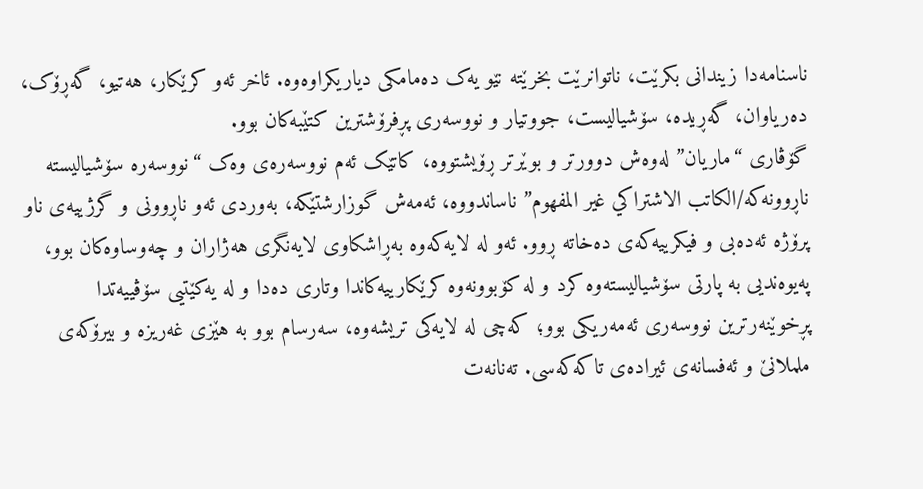ناسنامەدا زیندانی بکرێت، ناتوانرێت بخرێتە نێو یەک دەمامکی دیاریکراوەوە. ئاخر ئەو کرێکار، هەتیو، گەڕۆک، دەریاوان، گەڕیدە، سۆشیالیست، جووتیار و نووسەری پڕفرۆشترین کتێبەکان بوو.
گۆڤاری “ماریان” لەوەش دوورتر و بوێرتر ڕۆیشتووە، کاتێک ئەم نووسەرەی وەک “نووسەرە سۆشیالیستە ناڕوونەکە/الکاتب الاشتراکي غير المفهوم” ناساندووە، ئەمەش گوزارشتێکە، بەوردی ئەو ناڕوونی و گرژییەی ناو پرۆژە ئەدەبی و فیکرییەکەی دەخاتە ڕوو. ئەو لە لایەکەوە بەڕاشکاوی لایەنگری هەژاران و چەوساوەکان بوو، پەیوەندیی بە پارتی سۆشیالیستەوە کرد و لە کۆبوونەوە کرێکارییەکاندا وتاری دەدا و لە یەکێتیی سۆڤییەتدا پڕخوێنەرترین نووسەری ئەمەریکی بوو؛ کەچی لە لایەکی تریشەوە، سەرسام بوو بە هێزی غەریزە و بیرۆکەی ململانێ و ئەفسانەی ئیرادەی تاکەکەسی. تەنانەت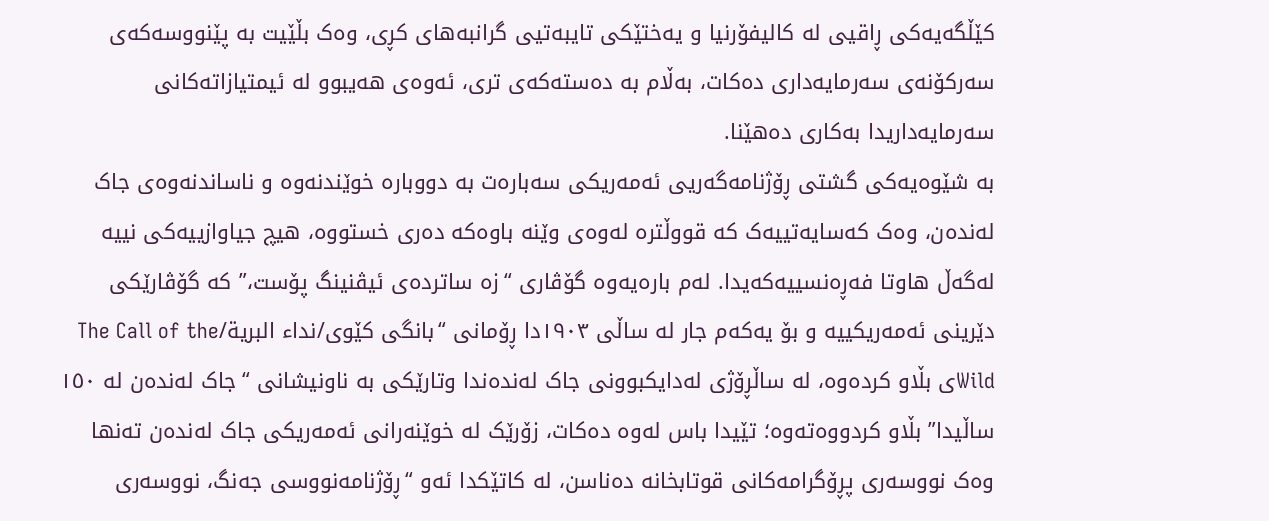کێڵگەیەکی ڕاقیی لە کالیفۆرنیا و یەختێکی تایبەتیی گرانبەهای کڕی، وەک بڵێیت بە پێنووسەکەی سەرکۆنەی سەرمایەداری دەکات، بەڵام بە دەستەکەی تری، ئەوەی هەیبوو لە ئیمتیازاتەکانی سەرمایەداریدا بەکاری دەهێنا.
بە شێوەیەکی گشتی ڕۆژنامەگەریی ئەمەریکی سەبارەت بە دووبارە خوێندنەوە و ناساندنەوەی جاک لەندەن، وەک کەسایەتییەک کە قووڵترە لەوەی وێنە باوەکە دەری خستووە، هیچ جیاوازییەکی نییە لەگەڵ هاوتا فەڕەنسییەکەیدا. لەم بارەیەوە گۆڤاری “زە ساتردەی ئیڤنینگ پۆست،” کە گۆڤارێکی دێرینی ئەمەریکییە و بۆ یەکەم جار لە ساڵی ١٩٠٣دا ڕۆمانی “بانگی کێوی/نداء البرية/The Call of the Wildی بڵاو کردەوە، لە ساڵڕۆژی لەدایکبوونی جاک لەندەندا وتارێکی بە ناونیشانی “جاک لەندەن لە ١٥٠ ساڵیدا” بڵاو کردووەتەوە؛ تێیدا باس لەوە دەکات، زۆرێک لە خوێنەرانی ئەمەریکی جاک لەندەن تەنها وەک نووسەری پڕۆگرامەکانی قوتابخانە دەناسن، لە کاتێکدا ئەو “ڕۆژنامەنووسی جەنگ، نووسەری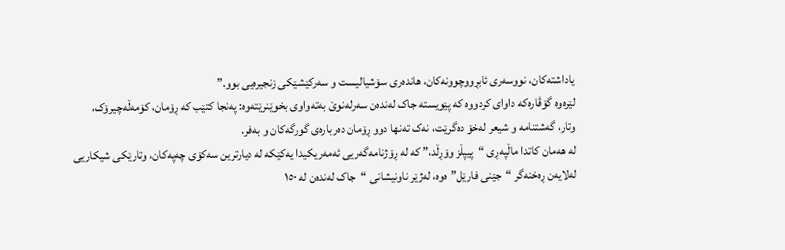یاداشتەکان، نووسەری ئابڕووچوونەکان، هاندەری سۆشیالیست و سەرکێشێکی زنجیرەیی بوو.”
لێرەوە گۆڤارەکە داوای کردووە کە پێویستە جاک لەندەن سەرلەنوێ بەتەواوی بخوێنرێتەوە: پەنجا کتێب کە ڕۆمان، کۆمەڵەچیرۆک، وتار، گەشتنامە و شیعر لەخۆ دەگرێت، نەک تەنها دوو ڕۆمان دەربارەی گورگەکان و بەفر.
لە هەمان کاتدا ماڵپەڕی “پیپڵز وۆڕڵد،” کە لە ڕۆژنامەگەریی ئەمەریکیدا یەکێکە لە دیارترین سەکۆی چەپەکان، وتارێکی شیکاریی لەلایەن ڕەخنەگر “جێنی فارێل”ەوە، لەژێر ناونیشانی “جاک لەندەن لە ١٥٠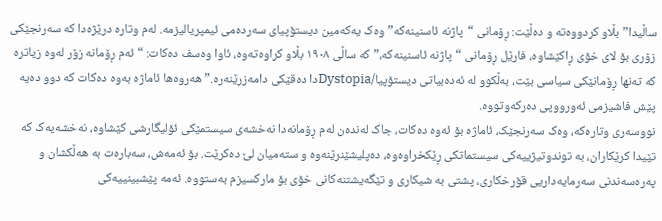ساڵیدا” بڵاو کردووەتە و دەڵێت: ڕۆمانی “پاژنە ئاسنینەکە” وەک یەکەمین دیستۆپیای سەردەمی ئیمپریالیزمە. لەم وتارە درێژەدا کە سەرنجێکی زۆری بۆ لای خۆی ڕاکێشاوە، فارێل ڕۆمانی “پاژنە ئاسنینەکە،” کە ساڵی ١٩٠٨ بڵاو کراوەتەوە، ئاوا وەسف دەکات: “ئەم ڕۆمانە زۆر لەوە زیاترە کە تەنها ڕۆمانێکی سیاسی بێت، بەڵکوو لە ئەدەبیاتی دیستۆپیا/Dystopiaدا دەقێکی دامەزرێنەرە.” هەروەها ئاماژە بەوە دەکات کە دوو دەیە پێش فاشیزمی ئەورووپی دەرکەوتووە.
نووسەری وتارەکە، وەک سەرنجێک، ئاماژە بۆ ئەوە دەکات، جاک لەندەن لەم ڕۆمانەدا نەخشەی سیستمێکی ئۆلیگارشی کێشاوە، نەخشەیەک کە تێیدا کرێکاران، بە توندوتیژییەکی سیستماتکی ڕێکخراوەوە، دەپلیشێنرێنەوە و ستەمیان لێ دەکرێت. بۆ ئەمەش، سەبارەت بە هەڵکشان و پەرەسەندنی سەرمایەداریی قۆرخکاری، پشتی بە شیکاری و تێگەیشتنەکانی خۆی بۆ مارکسیزم بەستووە. ئەمە پێشبینییەکی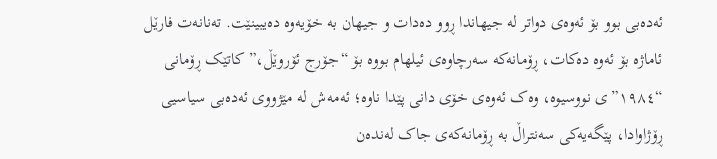ئەدەبی بوو بۆ ئەوەی دواتر لە جیهاندا ڕوو دەدات و جیهان بە خۆیەوە دەیبینێت. تەنانەت فارێل ئاماژە بۆ ئەوە دەکات، ڕۆمانەکە سەرچاوەی ئیلهام بووە بۆ “جۆرج ئۆروێڵ،” کاتێک ڕۆمانی “١٩٨٤”ی نووسیوە، وەک ئەوەی خۆی دانی پێدا ناوە؛ ئەمەش لە مێژووی ئەدەبی سیاسیی ڕۆژاوادا، پێگەیەکی سەنتراڵ بە ڕۆمانەکەی جاک لەندەن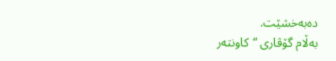دەبەخشێت.
بەڵام گۆڤاری “کاونتەر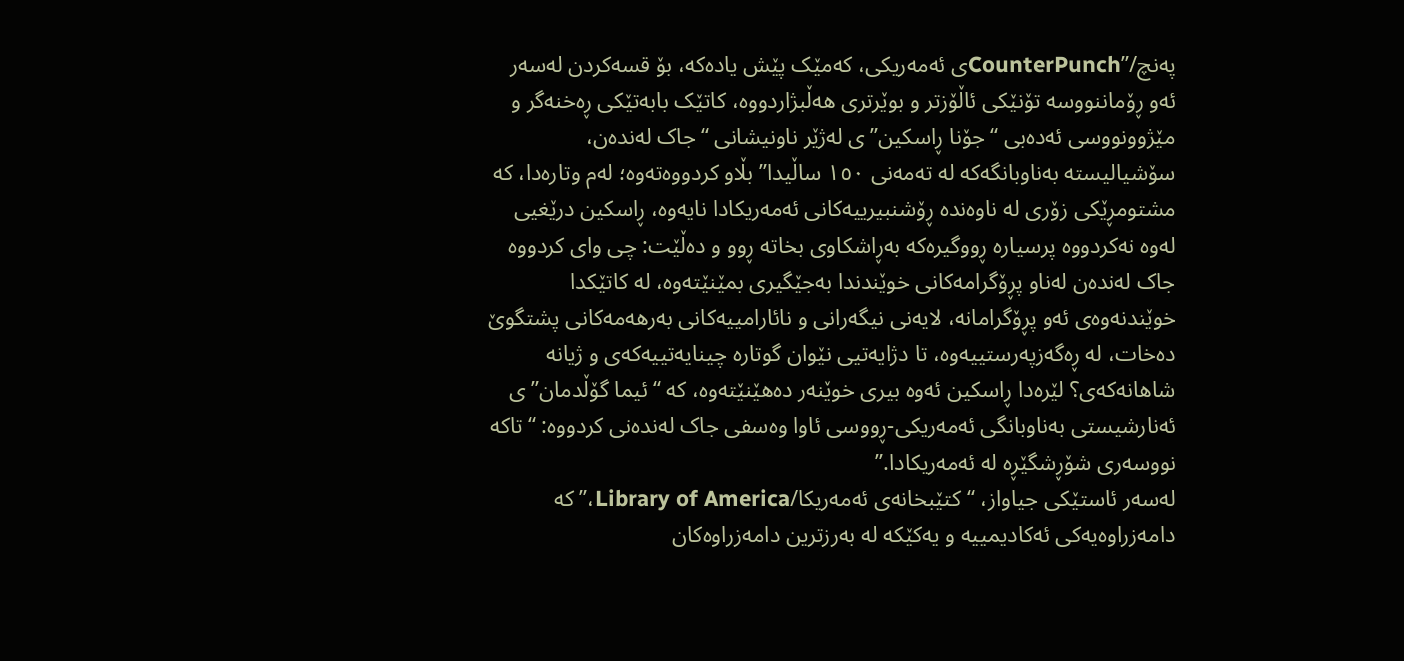پەنچ/”CounterPunchی ئەمەریکی، کەمێک پێش یادەکە، بۆ قسەکردن لەسەر ئەو ڕۆماننووسە تۆنێکی ئاڵۆزتر و بوێرتری هەڵبژاردووە، کاتێک بابەتێکی ڕەخنەگر و مێژوونووسی ئەدەبی “جۆنا ڕاسکین”ی لەژێر ناونیشانی “جاک لەندەن، سۆشیالیستە بەناوبانگەکە لە تەمەنی ١٥٠ ساڵیدا” بڵاو کردووەتەوە؛ لەم وتارەدا، کە مشتومڕێکی زۆری لە ناوەندە ڕۆشنبیرییەکانی ئەمەریکادا نایەوە، ڕاسکین درێغیی لەوە نەکردووە پرسیارە ڕووگیرەکە بەڕاشکاوی بخاتە ڕوو و دەڵێت: چی وای کردووە جاک لەندەن لەناو پڕۆگرامەکانی خوێندندا بەجێگیری بمێنێتەوە، لە کاتێکدا خوێندنەوەی ئەو پڕۆگرامانە، لایەنی نیگەرانی و نائارامییەکانی بەرهەمەکانی پشتگوێ دەخات، لە ڕەگەزپەرستییەوە، تا دژایەتیی نێوان گوتارە چینایەتییەکەی و ژیانە شاهانەکەی؟ لێرەدا ڕاسکین ئەوە بیری خوێنەر دەهێنێتەوە، کە “ئیما گۆڵدمان”ی ئەنارشیستی بەناوبانگی ئەمەریکی-ڕووسی ئاوا وەسفی جاک لەندەنی کردووە: “تاکە نووسەری شۆڕشگێڕە لە ئەمەریکادا.”
لەسەر ئاستێکی جیاواز، “کتێبخانەی ئەمەریکا/Library of America،” کە دامەزراوەیەکی ئەکادیمییە و یەکێکە لە بەرزترین دامەزراوەکان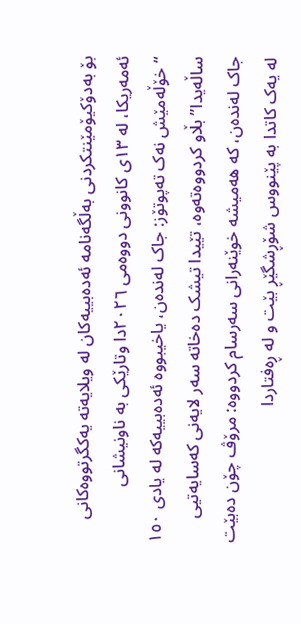بۆ بەدۆکیۆمێنتکردنی بەڵگەنامە ئەدەبییەکان لە ویلایەتە یەکگرتووەکانی ئەمەریکا، لە ١٣ی کانوونی دووەمی ٢٠٢٦دا وتارێکی بە ناونیشانی “خۆڵەمێش نەک تەپوتۆز: جاک لەندەن، یاخیبووە ئەدەبییەکە لە یادی ١٥٠ ساڵەیدا” بڵاو کردووەتەوە، تێیدا تیشک دەخاتە سەر لایەنی کەسایەتیی جاک لەندەن، کە هەمیشە خوێنەرانی سەرسام کردووە: مرۆڤ چۆن دەبێت لە یەک کاتدا بە پێنووس شۆڕشگێڕ بێت و لە ڕەفتاردا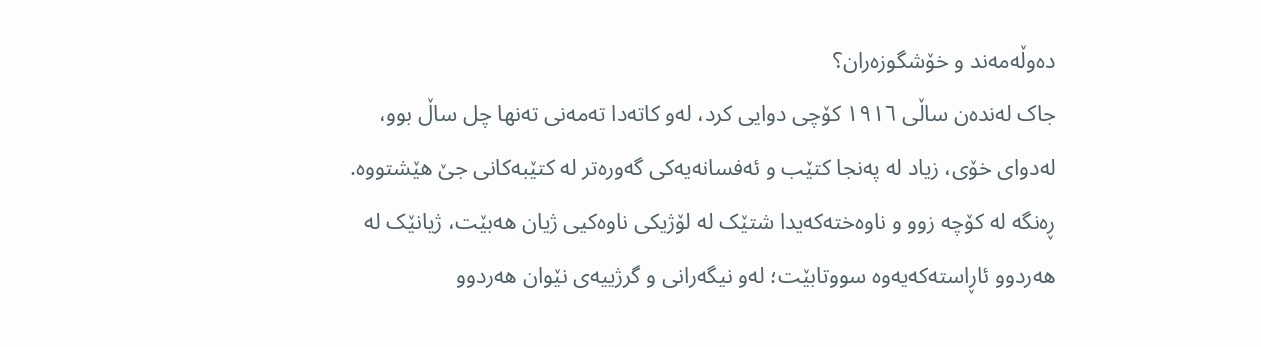دەوڵەمەند و خۆشگوزەران؟
جاک لەندەن ساڵی ١٩١٦ کۆچی دوایی کرد، لەو کاتەدا تەمەنی تەنها چل ساڵ بوو، لەدوای خۆی، زیاد لە پەنجا کتێب و ئەفسانەیەکی گەورەتر لە کتێبەکانی جێ هێشتووە. ڕەنگە لە کۆچە زوو و ناوەختەکەیدا شتێک لە لۆژیکی ناوەکیی ژیان هەبێت، ژیانێک لە هەردوو ئاڕاستەکەیەوە سووتابێت؛ لەو نیگەرانی و گرژییەی نێوان هەردوو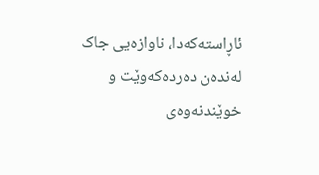ئاڕاستەکەدا، ناوازەیی جاک لەندەن دەردەکەوێت و خوێندنەوەی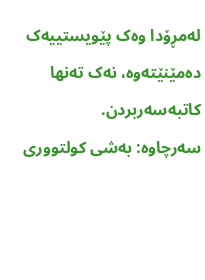لەمڕۆدا وەک پێویستییەک دەمێنێتەوە، نەک تەنها کاتبەسەربردن.
سەرچاوە: بەشی کولتووری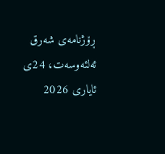ڕۆژنامەی شەرق ئەلئەوسەت، 24ی ئایاری 2026